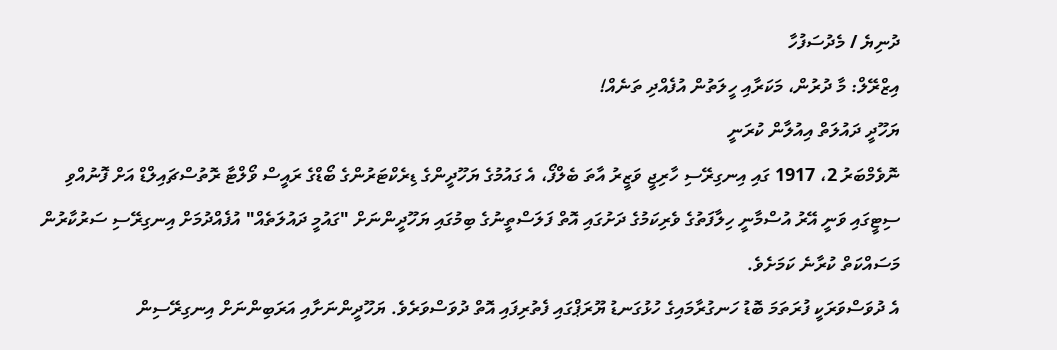ދުނިޔެ / މެދުސަފުހާ
އިޒްރޭލް: މާ ދުރުން، މަކަރާއި ހީލަތުން އުފެއްދި ތަނެއް!
ޔަހޫދީ ދައުލަތް އިއުލާން ކުރަނީ
ނޮވެމްބަރު 2، 1917 ގައި އިނގިރޭސި ހާރިޖީ ވަޒީރު އާތަ ބެލްފޯ، އެ ގައުމުގެ ޔަހޫދީންގެ ޑިރެކްޓަރުންގެ ބޯޑްގެ ރައީސް ވޯލްޓާ ރޮތުސްޗައިލްޑް އަށް ފޮނުއްވި ސިޓީގައި ވަނީ އޭރު އުސްމާނީ ހިލާފަތުގެ ވެރިކަމުގެ ދަށުގައި އޮތް ފަލަސްތީނުގެ ބިމުގައި ޔަހޫދީންނަށް "ގައުމީ ދައުލަތެއް" އުފެއްދުމަށް އިނގިރޭސި ސަރުކާރުން މަސައްކަތް ކުރާނެ ކަމަށެވެ.
އެ ދުވަސްވަރަކީ ފުރަތަމަ ބޮޑު ހަނގުރާމައިގެ ހުޅުގަނޑު ޔޫރަޕްގައި ފެތުރިފައި އޮތް ދުވަސްވަރެވެ. ޔަހޫދީންނަށާއި އަރަބިންނަށް އިނގިރޭސިން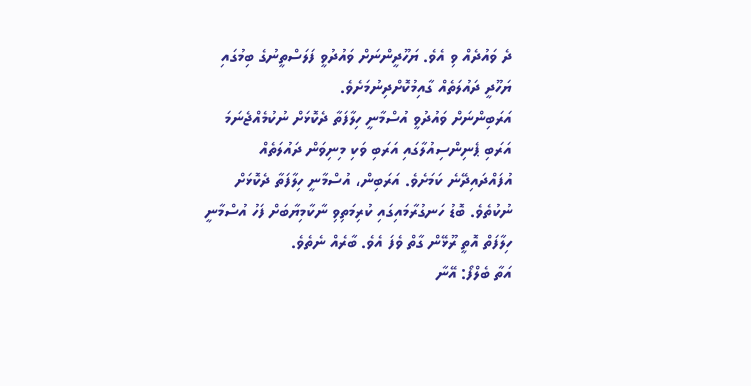ދެ ވައުދެއް ވި އެވެ. ޔަހޫދީންނަށް ވައުދުވީ ފަލަސްތީނުގެ ބިމުގައި ޔަހޫދީ ދައުލަތެއް ގާއިމުކޮށްދިނުމަށެވެ.
އަރަބިންނަށް ވައުދުވީ އުސްމާނީ ހިލާފަތާ ދެކޮޅަށް ނުކުމެއްޖެނަމަ އަރަބި ޕެނިންސިއުލާގައި އަރަބި ވަކި މިނިވަން ދައުލަތެއް އުފައްދައިދޭނެ ކަމަށެވެ. އަރަބިން، އުސްމާނީ ހިލާފަތާ ދެކޮޅަށް ނުކުތެވެ. ބޮޑު ހަނގުރާމައިގައި ކުރިމަތިވި ނާކާމިޔާބަށް ފަހު އުސްމާނީ ހިލާފަތް އޮތީ ރޫޅޭން ގާތް ވެފަ އެވެ. ބާރެއް ނެތެވެ.
އަތާ ބެލްފޯ: އޭނާ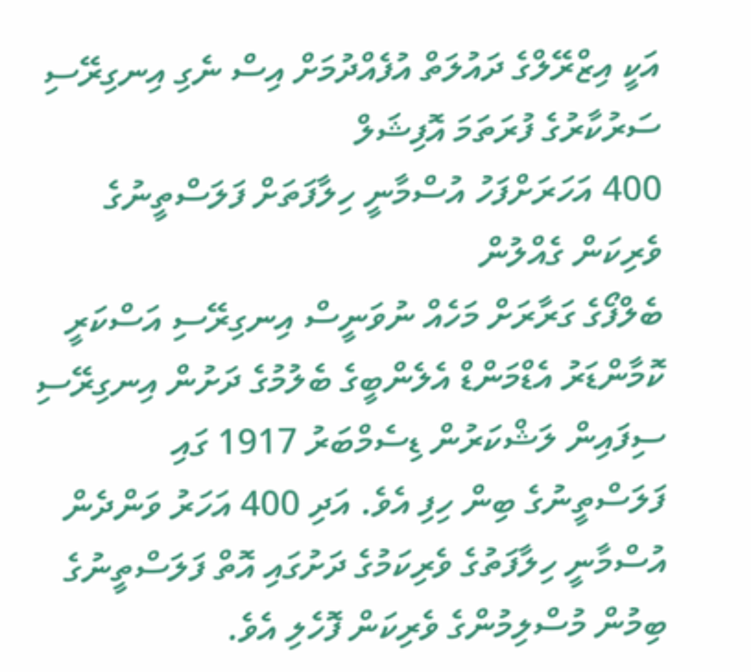އަކީ އިޒްރޭލްގެ ދައުލަތް އުފެއްދުމަށް އިސް ނެގި އިނގިރޭސި ސަރުކާރުގެ ފުރަތަމަ އޮފިޝަލް
400 އަހަރަށްފަހު އުސްމާނީ ހިލާފަތަށް ފަލަސްތީނުގެ ވެރިކަން ގެއްލުން
ބެލްފޯގެ ގަރާރަށް މަހެއް ނުވަނީސް އިނގިރޭސި އަސްކަރީ ކޮމާންޑަރު އެޑްމަންޑް އެލެންބީގެ ބެލުމުގެ ދަށުން އިނގިރޭސި ސިފައިން ލަޝްކަރުން ޑިސެމްބަރު 1917 ގައި ފަލަސްތީނުގެ ބިން ހިފި އެވެ. އަދި 400 އަހަރު ވަންދެން އުސްމާނީ ހިލާފަތުގެ ވެރިކަމުގެ ދަށުގައި އޮތް ފަލަސްތީނުގެ ބިމުން މުސްލިމުންގެ ވެރިކަން ފޮހެލި އެވެ.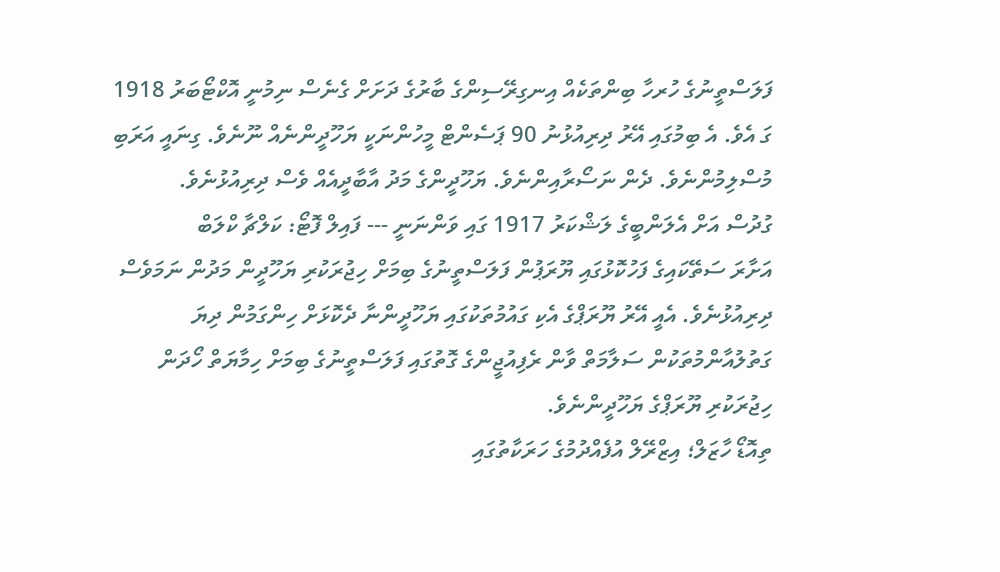ފަލަސްތީނުގެ ހުރހާ ބިންތަކެއް އިނގިރޭސިންގެ ބާރުގެ ދަށަށް ގެނެސް ނިމުނީ އޮކްޓޯބަރު 1918 ގަ އެވެ. އެ ބިމުގައި އޭރު ދިރިއުޅުނު 90 ޕަސެންޓް މީހުންނަކީ ޔަހޫދީންނެއް ނޫނެވެ. ގިނައީ އަރަބި މުސްލިމުންނެވެ. ދެން ނަސޯރާއިންނެވެ. ޔަހޫދީންގެ މަދު އާބާދީއެއް ވެސް ދިރިއުޅުނެވެ.
ގުދުސް އަށް އެލަންބީގެ ލަޝްކަރު 1917 ގައި ވަންނަނީ --- ފައިލް ފޮޓޯ: ކަލްޗާ ކްލަބް
އަށާރަ ސަތޭކައިގެ ފަހުކޮޅުގައި ޔޫރަޕުން ފަލަސްތީނުގެ ބިމަށް ހިޖުރަކުރި ޔަހޫދީން މަދުން ނަމަވެސް ދިރިއުޅުނެވެ. އެއީ އޭރު ޔޫރަޕްގެ އެކި ގައުމުތަކުގައި ޔަހޫދީންނާ ދެކޮޅަށް ހިންގަމުން ދިޔަ ގަތުލުއާންމުތަކުން ސަލާމަތް ވާން ރެފިއުޖީންގެ ގޮތުގައި ފަލަސްތީނުގެ ބިމަށް ހިމާޔަތް ހޯދަން ހިޖުރަކުރި ޔޫރަޕްގެ ޔަހޫދީންނެވެ.
ތިއޮޑޯ ހާޒަލް؛ އިޒްރޭލް އުފެއްދުމުގެ ހަރަކާތުގައި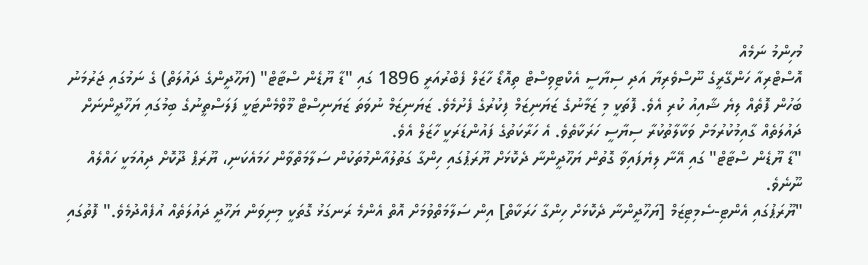މުހިންމު ނަމެއް
އޮސްޓްރިއާ ހަންގޭރީގެ ނޫސްވެރިޔާ އަދި ސިޔާސީ އެކްޓިވިސްޓް ތިއޮޑޯ ހާޒަލް ފެބްރުއަރީ 1896 ގައި "ޑާ ޔޫޑެން ސްޓާޓް" (ޔަހޫދީންގެ ދައުލަތް) ގެ ނަމުގައި ޖަރުމަނު ބަހުން ފޮތެއް ލިޔެ ޝާއިއު ކުރި އެވެ. ފޮތަކީ މި ޒަމާނުގެ ޒަޔަނިޒަމް ފިކުރުގެ ފެށުމެވެ. ޒަޔަނިޒަމް ނުވަތަ ޒަޔަނިސްޓް މޫވްމެންޓަކީ ފަލަސްތީނުގެ ބިމުގައި ޔަހޫދީންނަށް ދައުލަތެއް ގާއިމުކުރުމަށް ވަކާލާތުކުރާ ސިޔާސީ ހަރަކާތެވެ. އެ ހަރާކަތުގެ ފައުންޑަރަކީ ހާޒަލް އެވެ.
"ޑާ ޔޫޑެން ސްޓާޓް" ގައި އޭނާ ލިޔެފައިވާ ގޮތުން ޔަހޫދީންނާ ދެކޮޅަށް ޔޫރަޕުގައި ހިންގާ ގަތުލުއާންމުތަކުން ސަލާމަތްވާން ހަމައެކަނި، ޔޫރަޕް ދޫކޮށް ދިއުމަކީ ހައްލެއް ނޫނެވެ.
"ޔޫރަޕުގައި އެންޓި-ސެމިޓިޒަމް [ޔަހޫދީންނާ ދެކޮޅަށް ހިންގާ ހަރަކާތް] އިން ސަލާމަތްވުމަށް އޮތް އެންމެ ރަނގަޅު ގޮތަކީ މިނިވަން ޔަހޫދީ ދައުލަތެއް އުފެއްދުމެވެ." ފޮތުގައި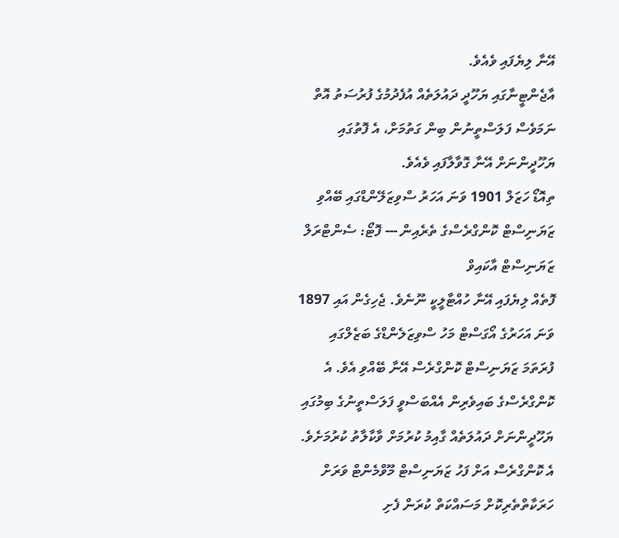އޭނާ ލިޔެފައި ވެއެވެ.
އާޖެންޓީނާގައި ޔަހޫދީ ދައުލަތެއް އުފެދުމުގެ ފުރުސަތު އޮތް ނަމަވެސް ފަލަސްތީނުން ބިން ގަތުމަށް، އެ ފޮތުގައި ޔަހޫދީންނަށް އޭނާ ގޮވާލާފައި ވެއެވެ.
ތިއޮޑޯ ހަޒަލް 1901 ވަނަ އަހަރު ސްވިޒަލޭންޑްގައި ބޭއްވި ޒަޔަނިސްޓް ކޮންގްރެސްގެ ތެރެއިން --- ފޮޓޯ: ސެންޓްރަލް ޒަޔަނިސްޓް އާކައިވް
ފޮތެއް ލިޔެފައި އޭނާ ހުއްޓާލީކީ ނޫނެވެ. ޖެހިގެން އައި 1897 ވަނަ އަހަރުގެ އޯގަސްޓް މަހު ސްވިޒަލެންޑްގެ ބަޒެލްގައި ފުރަތަމަ ޒަޔަނިސްޓް ކޮންގްރެސް އޭނާ ބޭއްވި އެވެ. އެ ކޮންގްރެސްގެ ބައިވެރިން އެއްބަސްވީ ފަލަސްތީނުގެ ބިމުގައި ޔަހޫދީންނަށް ދައުލަތެއް ގާއިމު ކުރުމަށް ވާކާލާތު ކުރުމަށެވެ. އެ ކޮންގްރެސް އަށް ފަހު ޒަޔަނިސްޓް މޫވްމެންޓް ވަރަށް ހަރަކާތްތެރިކޮށް މަސައްކަތް ކުރަން ފެށި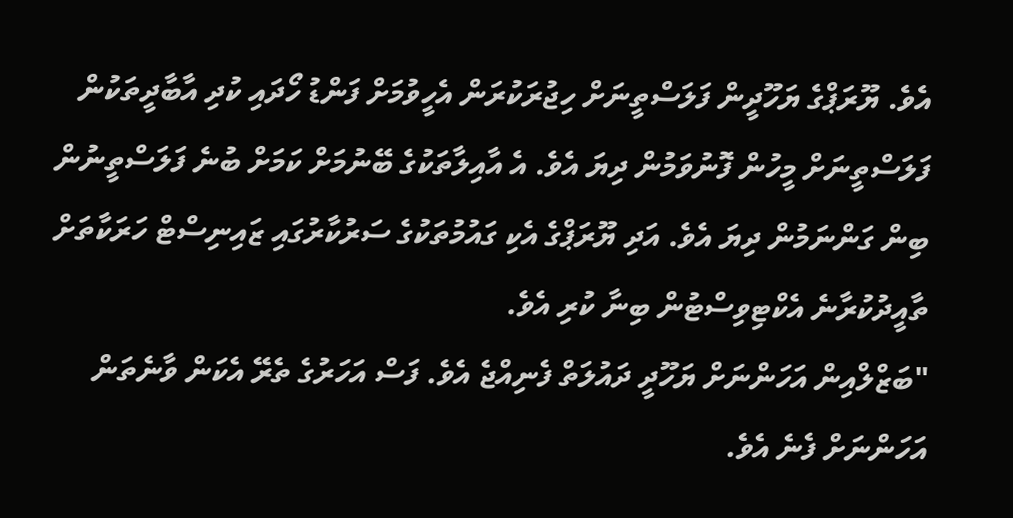އެވެ. ޔޫރަޕްގެ ޔަހޫދީން ފަލަސްތީނަށް ހިޖުރަކުރަން އެހީވުމަށް ފަންޑު ހޯދައި ކުދި އާބާދީތަކުން ފަލަސްތީނަށް މީހުން ފޮނުވަމުން ދިޔަ އެވެ. އެ އާއިލާތަކުގެ ބޭނުމަށް ކަމަށް ބުނެ ފަލަސްތީނުން ބިން ގަންނަމުން ދިޔަ އެވެ. އަދި ޔޫރަޕްގެ އެކި ގައުމުތަކުގެ ސަރުކާރުގައި ޒައިނިސްޓް ހަރަކާތަށް ތާއީދުކުރާނެ އެކްޓިވިސްޓުން ބިނާ ކުރި އެވެ.
"ބަޒްލްއިން އަހަންނަށް ޔަހޫދީ ދައުލަތް ފެނިއްޖެ އެވެ. ފަސް އަހަރުގެ ތެރޭ އެކަން ވާނެތަން އަހަންނަށް ފެނެ އެވެ.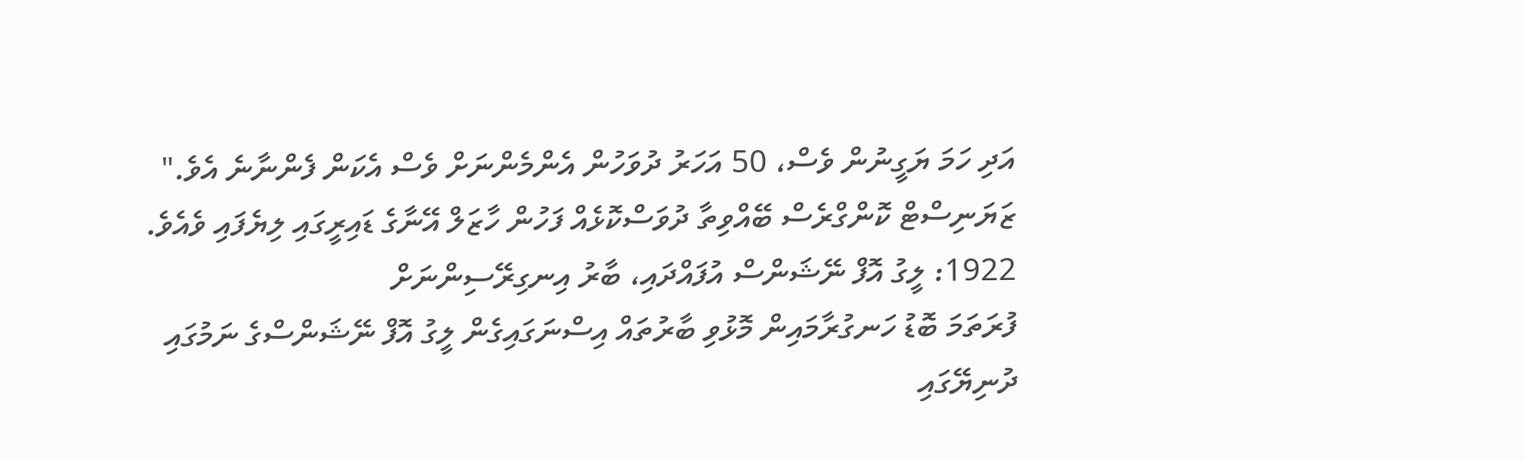އަދި ހަމަ ޔަގީނުން ވެސް، 50 އަހަރު ދުވަހުން އެންމެންނަށް ވެސް އެކަން ފެންނާނެ އެވެ." ޒަޔަނިސްޓް ކޮންގްރެސް ބޭއްވިތާ ދުވަސްކޮޅެއް ފަހުން ހާޒަލް އޭނާގެ ޑައިރީގައި ލިޔެފައި ވެއެވެ.
1922: ލީގު އޮފް ނޭޝަންސް އުފައްދައި، ބާރު އިނގިރޭސިންނަށް
ފުރަތަމަ ބޮޑު ހަނގުރާމައިން މޮޅުވި ބާރުތައް އިސްނަގައިގެން ލީގު އޮފް ނޭޝަންސްގެ ނަމުގައި ދުނިޔޭގައި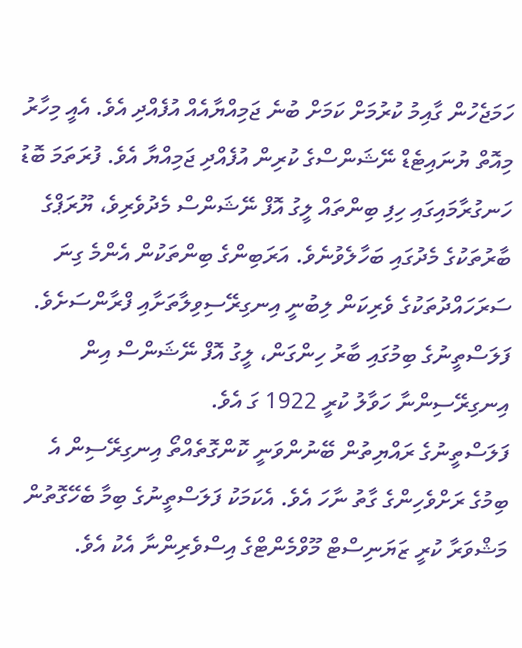ހަމަޖެހުން ގާއިމު ކުރުމަށް ކަމަށް ބުނެ ޖަމިއްޔާއެއް އުފެއްދި އެވެ. އެއީ މިހާރު މިއޮތް ޔުނައިޓެޑް ނޭޝަންސްގެ ކުރިން އުފެއްދި ޖަމިއްޔާ އެވެ. ފުރަތަމަ ބޮޑު ހަނގުރާމައިގައި ހިފި ބިންތައް ލީގު އޮފް ނޭޝަންސް މެދުވެރިވެ، ޔޫރަޕްގެ ބާރުތަކުގެ މެދުގައި ބަހާލެވުނެވެ. އަރަބިންގެ ބިންތަކުން އެންމެ ގިނަ ސަރަހައްދުތަކުގެ ވެރިކަން ލިބުނީ އިނގިރޭސިވިލާތަށާއި ފްރާންސަށެވެ. ފަލަސްތީނުގެ ބިމުގައި ބާރު ހިންގަން، ލީގު އޮފް ނޭޝަންސް އިން އިނގިރޭސިންނާ ހަވާލު ކުރީ 1922 ގަ އެވެ.
ފަލަސްތީނުގެ ރައްޔިތުން ބޭނުންވަނީ ކޮންގޮތެއްތޯ އިނގިރޭސިން އެ ބިމުގެ ރަށްވެހިންގެ ގާތު ނާހަ އެވެ. އެކަމަކު ފަލަސްތީނުގެ ބިމާ ބެހޭގޮތުން މަޝްވަރާ ކުރީ ޒަޔަނިސްޓް މޫވްމެންޓްގެ އިސްވެރިންނާ އެކު އެވެ.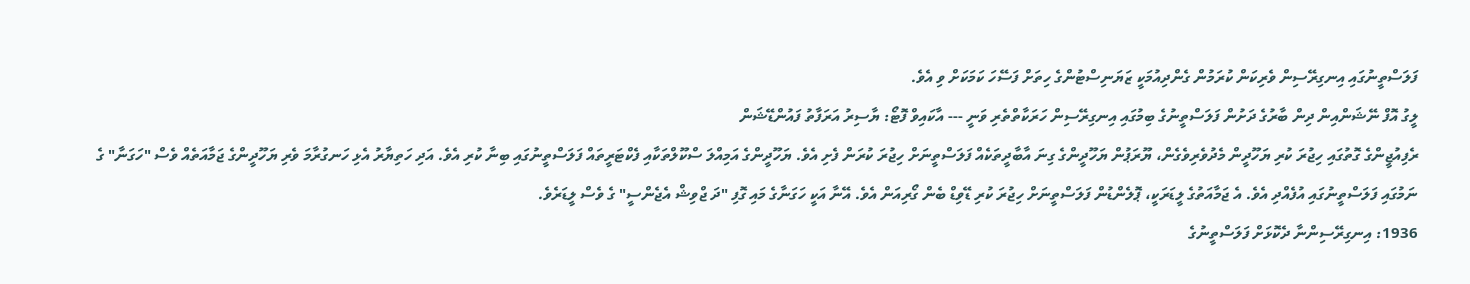ފަލަސްތީނުގައި އިނގިރޭސިން ވެރިކަން ކުރަމުން ގެންދިއުމަކީ ޒަޔަނިސްޓުންގެ ހިތަށް ފަސޭހަ ކަމަކަށް ވި އެވެ.
ލީގު އޮފް ނޭޝަންއިން ދިން ބާރުގެ ދަށުން ފަލަސްތީނުގެ ބިމުގައި އިނގިރޭސިން ހަރަކާތްތެރި ވަނީ --- އާކައިވް ފޮޓޯ: ޔާސިރު އަރަފާތު ފައުންޑޭޝަން
ރެފިއުޖީންގެ ގޮތުގައި ހިޖުރަ ކުރި ޔަހޫދީން މެދުވެރިވެގެން، ޔޫރަޕުން ޔަހޫދީންގެ ގިނަ އާބާދީތަކެއް ފަލަސްތީނަށް ހިޖުރަ ކުރަން ފެށި އެވެ. ޔަހޫދީންގެ އަމިއްލަ ސްކޫލްތަކާއި ފެކްޓަރީތައް ފަލަސްތީނުގައި ބިނާ ކުރި އެވެ. އަދި ހަތިޔާރު އެޅި ހަނގުރާމަ ވެރި ޔަހޫދީންގެ ޖަމާއަތެއް ވެސް "ހަގަނާ" ގެ ނަމުގައި ފަލަސްތީނުގައި އުފެއްދި އެވެ. އެ ޖަމާއަތުގެ ލީޑަރަކީ، ޕޮލެންޑުން ފަލަސްތީނަށް ހިޖުރަ ކުރި ޑޭވިޑް ބެން ގޯރިއަން އެވެ. އޭނާ އަކީ ހަގަނާގެ މައި ގޮފި "ދަ ޖްވިޝް އެޖެންސީ" ގެ ވެސް ލީޑަރެވެ.
1936: އިނގިރޭސިންނާ ދެކޮޅަށް ފަލަސްތީނުގެ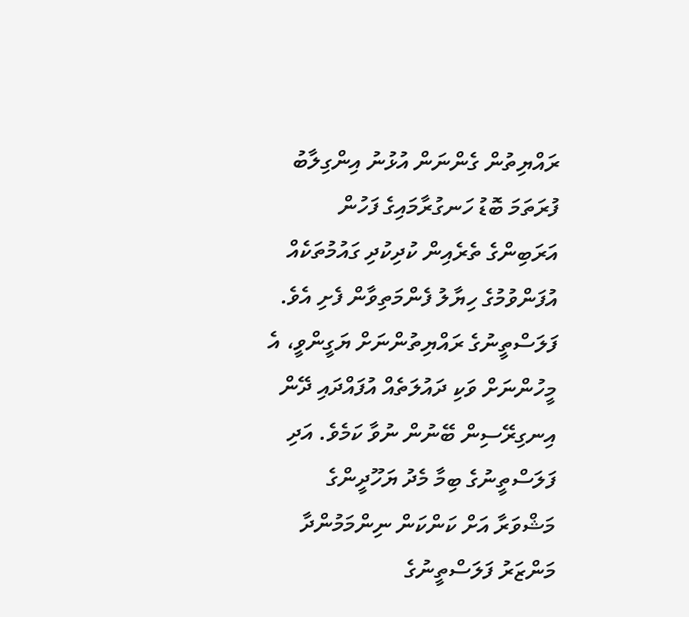ރައްޔިތުން ގެންނަން އުޅުނު އިންގިލާބު
ފުރަތަމަ ބޮޑު ހަނގުރާމައިގެ ފަހުން އަރަބިންގެ ތެރެއިން ކުދިކުދި ގައުމުތަކެއް އުފަންވުމުގެ ހިޔާލު ފެންމަތިވާން ފެށި އެވެ. ފަލަސްތީނުގެ ރައްޔިތުންނަށް ޔަގީންވީ، އެ މީހުންނަށް ވަކި ދައުލަތެއް އުފައްދައި ދޭން އިނގިރޭސިން ބޭނުން ނުވާ ކަމެވެ. އަދި ފަލަސްތީނުގެ ބިމާ މެދު ޔަހޫދީންގެ މަޝްވަރާ އަށް ކަންކަން ނިންމަމުންދާ މަންޒަރު ފަލަސްތީނުގެ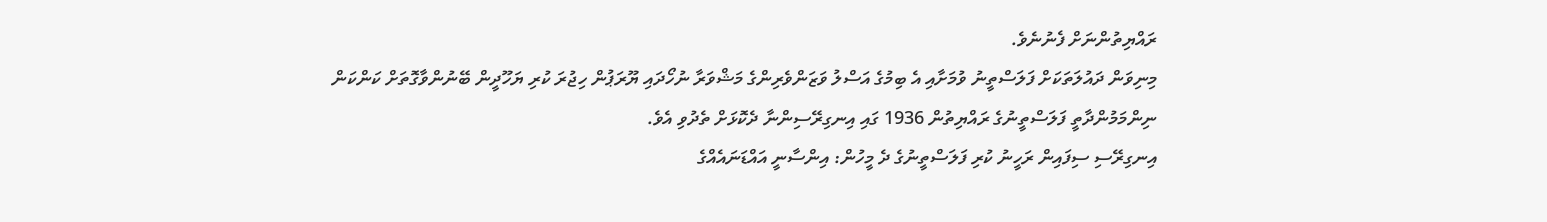ރައްޔިތުންނަށް ފެނުނެވެ.
މިނިވަން ދައުލަތަކަށް ފަލަސްތީނު ވުމަށާއި އެ ބިމުގެ އަސްލު ވަޒަންވެރިންގެ މަޝްވަރާ ނުހޯދައި ޔޫރަޕުން ހިޖުރަ ކުރި ޔަހޫދީން ބޭނުންވާގޮތަށް ކަންކަން ނިންމަމުންދާތީ ފަލަސްތީނުގެ ރައްޔިތުން 1936 ގައި އިނގިރޭސިންނާ ދެކޮޅަށް ތެދުވި އެވެ.
އިނގިރޭސި ސިފައިން ރަހީނު ކުރި ފަލަސްތީނުގެ ދެ މީހުން: އިންސާނީ އައްޑަނައެއްގެ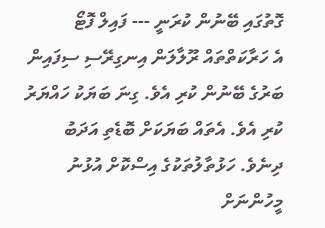ގޮތުގައި ބޭނުން ކުރަނީ --- ފައިލް ފޮޓޯ
އެ ހަރާކަތްތައް ރޫލާލަން އިނގިރޭސި ސިފައިން ބަރުގެ ބޭނުން ކުރި އެވެ. ގިނަ ބަޔަކު ހައްޔަރު ކުރި އެވެ. އެތައް ބަޔަކަށް ބޮޑެތި އަދަބު ދިނެވެ. ހަޅުތާލުތަކުގެ އިސްކޮށް އުޅުނު މީހުންނަށް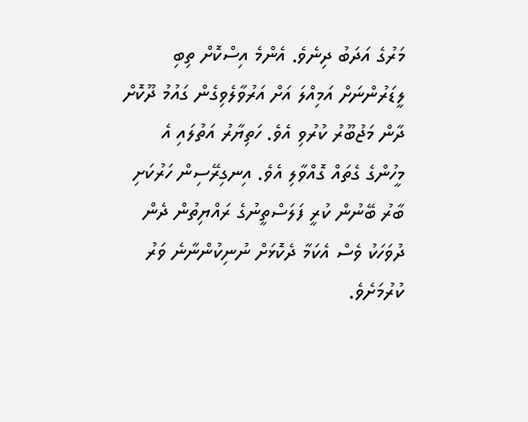މަރުގެ އަދަބު ދިނެވެ. އެންމެ އިސްކޮށް ތިބި ލީޑަރުންނަށް އަމިއްލަ އަށް އަރުވާލެވިގެން ގައުމު ދޫކޮށް ދާން މަޖުބޫރު ކުރުވި އެވެ. ހަތިޔާރު އަތުލައި އެ މީހުންގެ ގެތައް ގޮއްވާލި އެވެ. އިނގިރޭސިން ހަރުކަށި ބާރު ބޭނުން ކުރީ ފަލަސްތީނުގެ ރައްޔިތުން ދެން ދުވަހަކު ވެސް އެކަމާ ދެކޮޅަށް ނުނިކުންނާނެ ވަރު ކުރުމަށެވެ.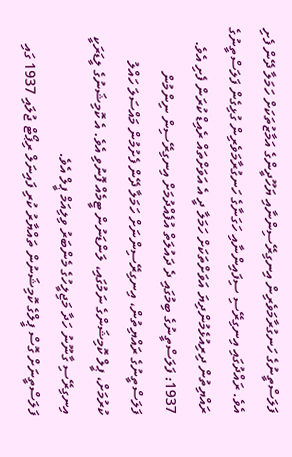ފަލަސްތީނުގެ ހަނގުރާމަވެރިން އިނގިރޭސިންނާއި ޔަހޫދީންގެ އަމާޒުތަކަށް ހަމަލާ ދޭން ފެށި އެވެ. ރައްދުގައި އިނގިރޭސި ސިފައިންނާއި ހަގަނާގެ ހަނގުރާމަވެރިން ގުޅިގެން ފަލަސްތީނުގެ ރައްޔިތުން ދިރިއުޅެމުންދިޔަ އަވަށްތަކަށް ހަމަލާ ދީ އެ އަވަށްތައް ރެއިޑް ކުރަން ފެށި އެވެ.
1937: ފަލަސްތީނުގެ ބިމުގައި ދެ ދައުލަތް އުފެއްދުމަށް އިނގިރޭސިން ނިންމުން
ފަލަސްތީނުގެ ރައްޔިތުން، އިނގިރޭސިންނަށް ހަމަލާ ދޭން ފެށުމުން މައްސަލަ ހައްލު ކުރުމަށް، ޕީލް ކޮމިޝަންގެ ނަމުގައި، ލަންޑަނުން ޓީމެއް ފޮނުވި އެވެ. އެ ކޮމިޝަނުގެ ލީޑަރަކީ އިނގިރޭސި ގާނޫނު ހަދާ މަޖިލީހުގެ މެންބަރު ވިލިއަމް ޕީލް އެވެ.
ފަލަސްތީނަށް ގޮސް ޕީލްގެ ކޮމިޝަނުން ތައްޔާރު ކުރި ފައިނަލް ރިޕޯޓް ޖުލައި 1937 ގައި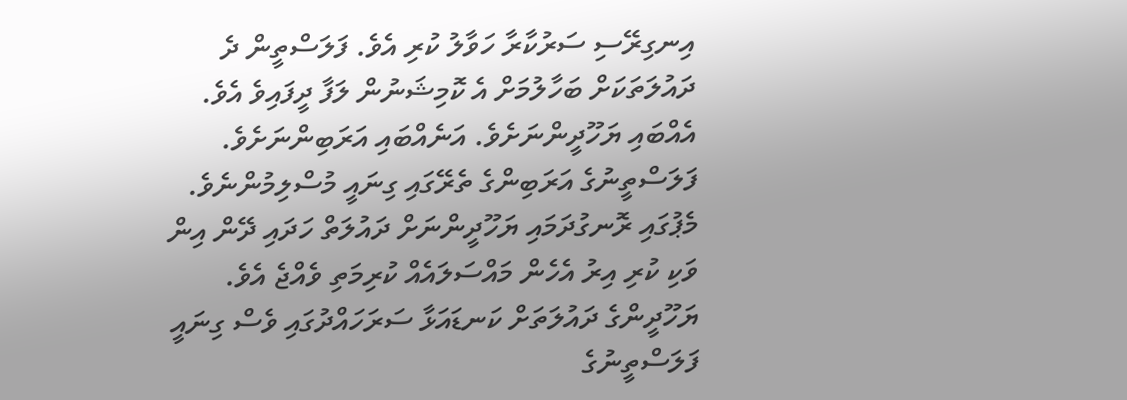އިނގިރޭސި ސަރުކާރާ ހަވާލު ކުރި އެވެ. ފަލަސްތީން ދެ ދައުލަތަކަށް ބަހާލުމަށް އެ ކޮމިޝަނުން ލަފާ ދީފައިވެ އެވެ. އެއްބައި ޔަހޫދީންނަށެވެ. އަނެއްބައި އަރަބިންނަށެވެ. ފަލަސްތީނުގެ އަރަބިންގެ ތެރޭގައި ގިނައީ މުސްލިމުންނެވެ.
މެޕުގައި ރޮނގުދަމައި ޔަހޫދީންނަށް ދައުލަތް ހަދައި ދޭން އިން ވަކި ކުރި އިރު އެހެން މައްސަލައެއް ކުރިމަތި ވެއްޖެ އެވެ. ޔަހޫދީންގެ ދައުލަތަށް ކަނޑައަޅާ ސަރަހައްދުގައި ވެސް ގިނައީ ފަލަސްތީނުގެ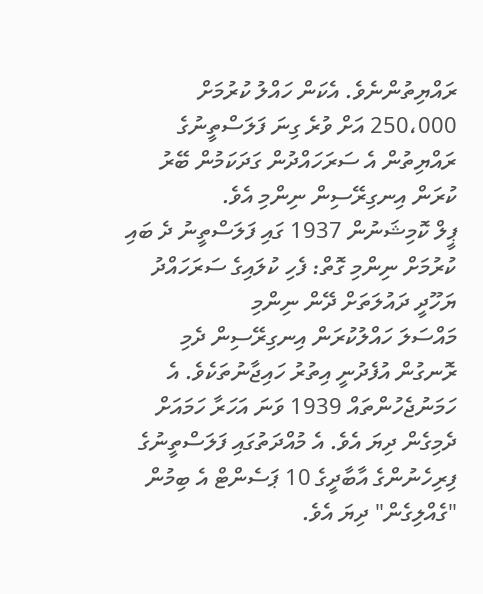ރައްޔިތުންނެވެ. އެކަން ހައްލު ކުރުމަށް 250،000 އަށް ވުރެ ގިނަ ފަލަސްތީނުގެ ރައްޔިތުން އެ ސަރަހައްދުން ގަދަކަމުން ބޭރު ކުރަން އިނގިރޭސިން ނިންމި އެވެ.
ޕީލް ކޮމިޝަނުން 1937 ގައި ފަލަސްތީނު ދެ ބައި ކުރުމަށް ނިންމި ގޮތް: ފެހި ކުލައިގެ ސަރަހައްދު ޔަހޫދީ ދައުލަތަށް ދޭން ނިންމި
މައްސަލަ ހައްލުކުރަން އިނގިރޭސިން ދެމި ރޮނގުން އުފެދުނީ އިތުރު ހައިޖާނުތަކެވެ. އެ ހަމަނުޖެހުންތައް 1939 ވަނަ އަހަރާ ހަމައަށް ދެމިގެން ދިޔަ އެވެ. އެ މުއްދަތުގައި ފަލަސްތީނުގެ ފިރިހެނުންގެ އާބާދީގެ 10 ޕަސެންޓް އެ ބިމުން "ގެއްލިގެން" ދިޔަ އެވެ.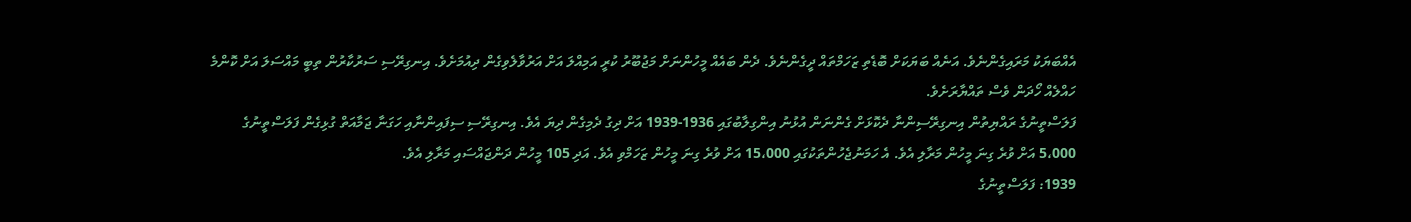އެއްބަޔަކު މަރައިގެންނެވެ. އަނެއް ބަޔަކަށް ބޮޑެތި ޒަހަމްތައް ދީގެންނެވެ. ދެން ބައެއް މީހުންނަށް މަޖުބޫރު ކުރީ އަމިއްލަ އަށް އަރުވާލެވިގެން ދިއުމަށެވެ. އިނގިރޭސި ސަރުކާރުން ތިބީ މައްސަލަ އަށް ކޮންމެ ހައްލެއް ހޯދަން ވެސް ތައްޔާރަށެވެ.
ފަލަސްތީނުގެ ރައްޔިތުން އިނގިރޭސިންނާ ދެކޮޅަށް ގެންނަން އުޅުނު އިންގިލާބުގައި 1936-1939 އަށް ދިގު ދެމިގެން ދިޔަ އެވެ. އިނގިރޭސި ސިފައިންނާއި ހަގަނާ ޖަމާއަތް ގުޅިގެން ފަލަސްތީނުގެ 5،000 އަށް ވުރެ ގިނަ މީހުން މަރާލި އެވެ. އެ ހަމަނުޖެހުންތަކުގައި 15،000 އަށް ވުރެ ގިނަ މީހުން ޒަހަމްވި އެވެ. އަދި 105 މީހުން ދަންޖައްސައި މަރާލި އެވެ.
1939: ފަލަސްތީނުގެ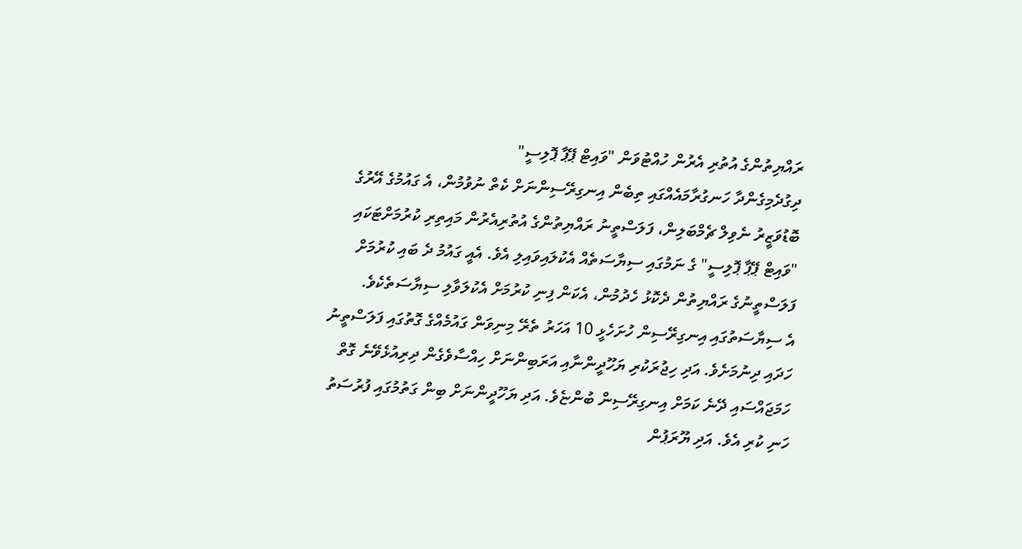ރައްޔިތުންގެ އުތުރި އެރުން ހުއްޓުވަން "ވައިޓް ޕޭޕާ ޕޮލިސީ"
ދިގުދެމިގެންދާ ހަނގުރާމައެއްގައި ތިބެން އިނގިރޭސިންނަށް ކެތް ނުވުމުން، އެ ގައުމުގެ އޭރުގެ ބޮޑުވަޒީރު ނެވިލް ޗެމްބަލިން، ފަލަސްތީނު ރައްޔިތުންގެ އުތުރިއެރުން މައިތިރި ކުރުމަށްޓަކައި "ވައިޓް ޕޭޕާ ޕޮލިސީ" ގެ ނަމުގައި ސިޔާސަތެއް އެކުލައިވައިލި އެވެ. އެއީ ގައުމު ދެ ބައި ކުރުމަށް ފަލަސްތީނުގެ ރައްޔިތުން ދެކޮޅު ހެދުމުން، އެކަން ފިނި ކުރުމަށް އެކުލަވާލި ސިޔާސަތެކެވެ.
އެ ސިޔާސަތުގައި އިނގިރޭސިން ހުށަހެޅީ 10 އަހަރު ތެރޭ މިނިވަން ގައުމެއްގެ ގޮތުގައި ފަލަސްތީނު ހަދައި ދިނުމަށެވެ. އަދި ހިޖުރަކުރި ޔަހޫދީންނާއި އަރަބިންނަށް ހިއްސާވެގެން ދިރިއުޅެވޭނެ ގޮތް ހަމަޖައްސައި ދޭނެ ކަމަށް އިނގިރޭސިން ބުންޏެވެ. އަދި ޔަހޫދީންނަށް ބިން ގަތުމުގައި ފުރުސަތު ހަނި ކުރި އެވެ. އަދި ޔޫރަޕުން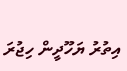އިތުރު ޔަހޫދީން ހިޖުރަ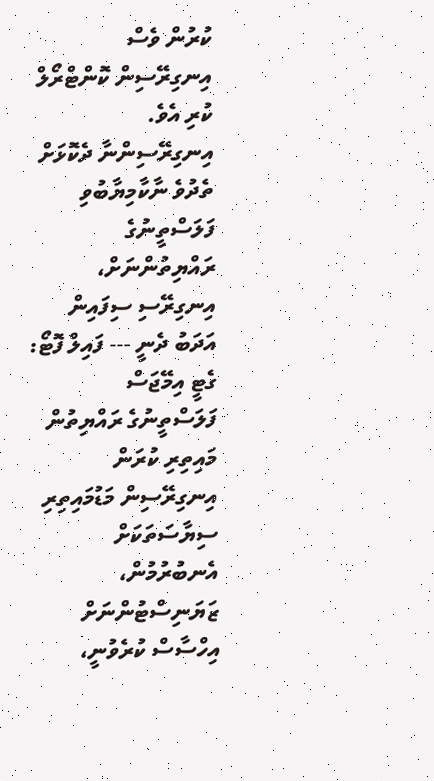ކުރުން ވެސް އިނގިރޭސިން ކޮންޓްރޯލް ކުރި އެވެ.
އިނގިރޭސިންނާ ދެކޮޅަށް ތެދުވެ ނާކާމިޔާބުވި ފަލަސްތީނުގެ ރައްޔިތުންނަށް، އިނގިރޭސި ސިފައިން އަދަބު ދެނީ --- ފައިލް ފޮޓޯ: ގެޓީ އިމޭޖަސް
ފަލަސްތީނުގެ ރައްޔިތުން މައިތިރި ކުރަން އިނގިރޭސިން މަޑުމައިތިރި ސިޔާސަތަކަށް އެނބުރުމުން، ޒަޔަނިސްޓުންނަށް އިހްސާސް ކުރެވުނީ،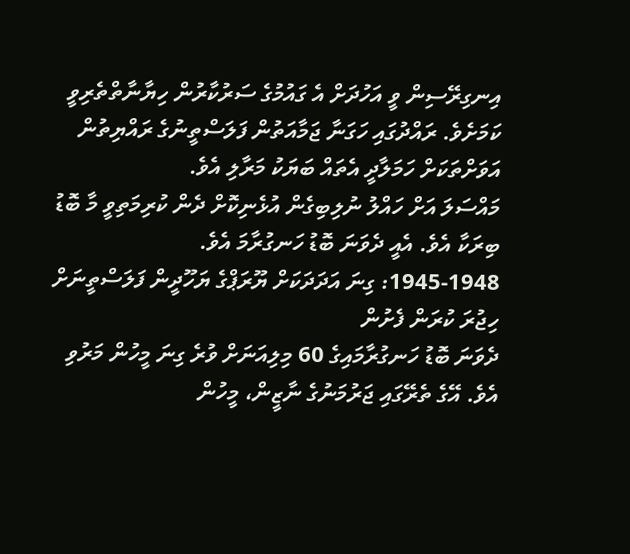އިނގިރޭސިން ވީ އަހުދަށް އެ ގައުމުގެ ސަރުކާރުން ހިޔާނާތްތެރިވީ ކަމަށެވެ. ރައްދުގައި ހަގަނާ ޖަމާއަތުން ފަލަސްތީނުގެ ރައްޔިތުން އަވަށްތަކަށް ހަމަލާދީ އެތައް ބަޔަކު މަރާލި އެވެ.
މައްސަލަ އަށް ހައްލު ނުލިބިގެން އުޅެނިކޮށް ދެން ކުރިމަތިވީ މާ ބޮޑު ބިރަކާ އެވެ. އެއީ ދެވަނަ ބޮޑު ހަނގުރާމަ އެވެ.
1945-1948: ގިނަ އަދަދަކަށް ޔޫރަޕްގެ ޔަހޫދީން ފަލަސްތީނަށް ހިޖުރަ ކުރަން ފެށުން
ދެވަނަ ބޮޑު ހަނގުރާމައިގެ 60 މިލިއަނަށް ވުރެ ގިނަ މީހުން މަރުވި އެވެ. އޭގެ ތެރޭގައި ޖަރުމަނުގެ ނާޒީން، މީހުން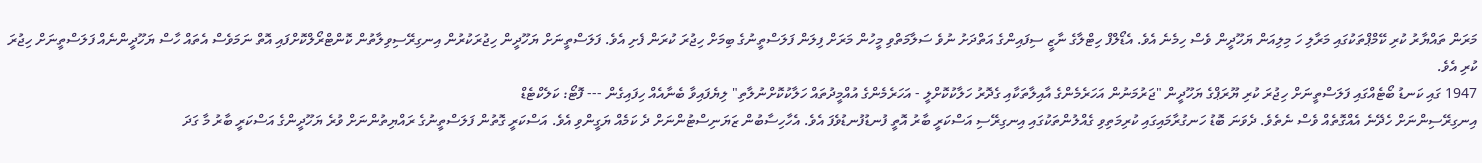މަރަން ތައްޔާރު ކުރި ކޭމްޕްތަކުގައި މަރާލި ހަ މިލިއަން ޔަހޫދީން ވެސް ހިމެނެ އެވެ. އެޑޯލްފް ހިޓްލާގެ ނާޒީ ސިފައިންގެ އަތްދަށު ނުވެ ސަލާމަތްވި މީހުން މަރަށް ފިލަން ފަލަސްތީނުގެ ބިމަށް ހިޖުރަ ކުރަން ފެށި އެވެ. ފަލަސްތީނަށް ޔަހޫދީން ހިޖުރަކުރުން އިނގިރޭސިވިލާތުން ކޮންޓްރޯލްކޮށްފައި އޮތް ނަމަވެސް އެތައް ހާސް ޔަހޫދީންނެއް ފަލަސްތީނަށް ހިޖުރަ ކުރި އެވެ.
1947 ގައި ކަނޑު ބޯޓެއްގައި ފަލަސްތީނަށް ހިޖުރަ ކުރި ޔޫރަޕްގެ ޔަހޫދީން "ޖަރުމަނުން އަހަރެމެންގެ އާއިލާތަކާއި ގެދޮރު ހަލާކުކޮށްލީ - އަހަރެމެންގެ އުއްމީދުތައް ހަލާކުކޮށްނުލާތި" ލިޔެފައިވާ ބެނާއެއް ހިފައިގެން --- ފޮޓޯ: ކަލެކްޓެޑް
އިނގިރޭސިންނަށް ހެދޭނެ އެއްގޮތެއް ވެސް ނެތެވެ. ދެވަނަ ބޮޑު ހަނގުރާމައިގައި ކުރިމަތިވި ގެއްލުންތަކުގައި އިނގިރޭސި އަސްކަރީ ބާރު އޮތީ ފުނޑުފުނޑުވެފަ އެވެ. އެހާހިސާބުން ޒަޔަނިސްޓުންނަށް ދެ ކަމެއް ޔަގީންވި އެވެ. އަސްކަރީ ގޮތުން ފަލަސްތީނުގެ ރައްޔިތުންނަށް ވުރެ ޔަހޫދީންގެ އަސްކަރީ ބާރު މާ ގަދަ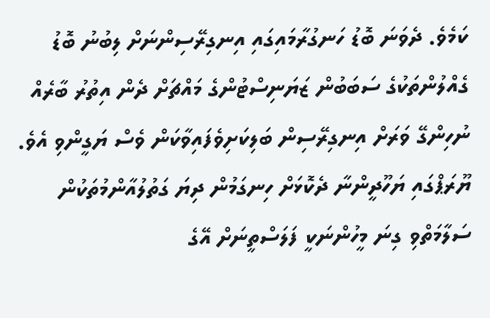ކަމެވެ. ދެވަނަ ބޮޑު ހަނގުރާމައިގައި އިނގިރޭސިންނަށް ލިބުނު ބޮޑު ގެއްލުންތަކުގެ ސަބަބުން ޒަޔަނިސްޓުންގެ މައްޗަށް ދެން އިތުރު ބާރެއް ނުހިންގޭ ވަރަށް އިނގިރޭސިން ބަލިކަށިވެފައިވާކަން ވެސް ޔަގީންވި އެވެ.
ޔޫރަޕްގައި ޔަހޫދީންނާ ދެކޮޅަށް ހިނގަމުން ދިޔަ ގަތުލުއާންމުތަކުން ސަލާމަތްވި ގިނަ މީހުންނަކީ ފަލަސްތީނަށް އޭގެ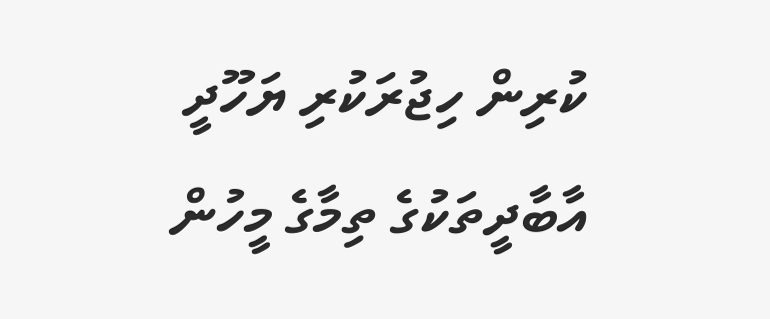ކުރިން ހިޖުރަކުރި ޔަހޫދީ އާބާދީތަކުގެ ތިމާގެ މީހުން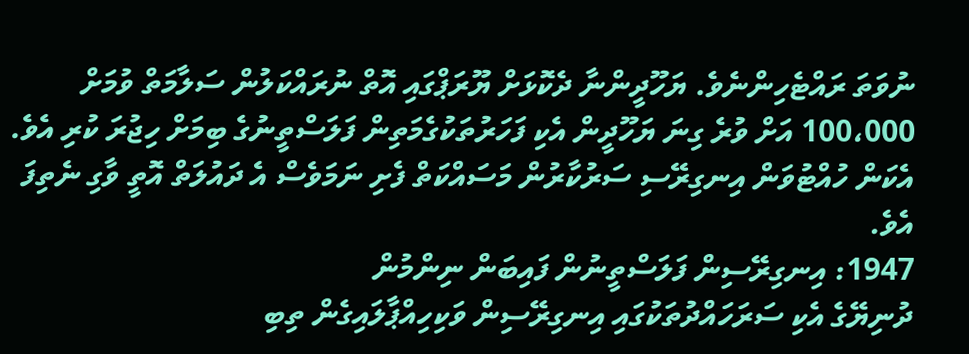ނުވަތަ ރައްޓެހިންނެވެ. ޔަހޫދީންނާ ދެކޮޅަށް ޔޫރަޕްގައި އޮތް ނުރައްކަލުން ސަލާމަތް ވުމަށް 100،000 އަށް ވުރެ ގިނަ ޔަހޫދީން އެކި ފަހަރުތަކުގެމަތިން ފަލަސްތީނުގެ ބިމަށް ހިޖުރަ ކުރި އެވެ. އެކަން ހުއްޓުވަން އިނގިރޭސި ސަރުކާރުން މަސައްކަތް ފެށި ނަމަވެސް އެ ދައުލަތް އޮތީ ވާގި ނެތިފަ އެވެ.
1947: އިނގިރޭސިން ފަލަސްތީނުން ފައިބަން ނިންމުން
ދުނިޔޭގެ އެކި ސަރަހައްދުތަކުގައި އިނގިރޭސިން ވަކިހިއްޕާލައިގެން ތިބި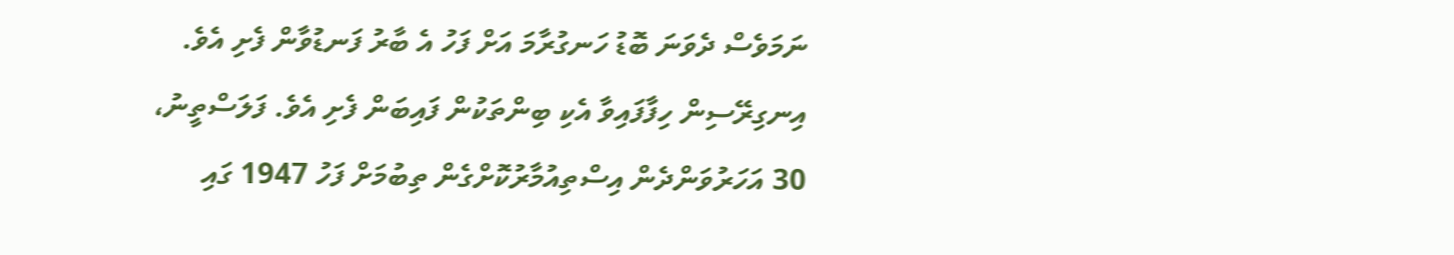ނަމަވެސް ދެވަނަ ބޮޑު ހަނގުރާމަ އަށް ފަހު އެ ބާރު ފަނޑުވާން ފެށި އެވެ. އިނގިރޭސިން ހިފާފައިވާ އެކި ބިންތަކުން ފައިބަން ފެށި އެވެ. ފަލަސްތީނު، 30 އަހަރުވަންދެން އިސްތިއުމާރުކޮށްގެން ތިބުމަށް ފަހު 1947 ގައި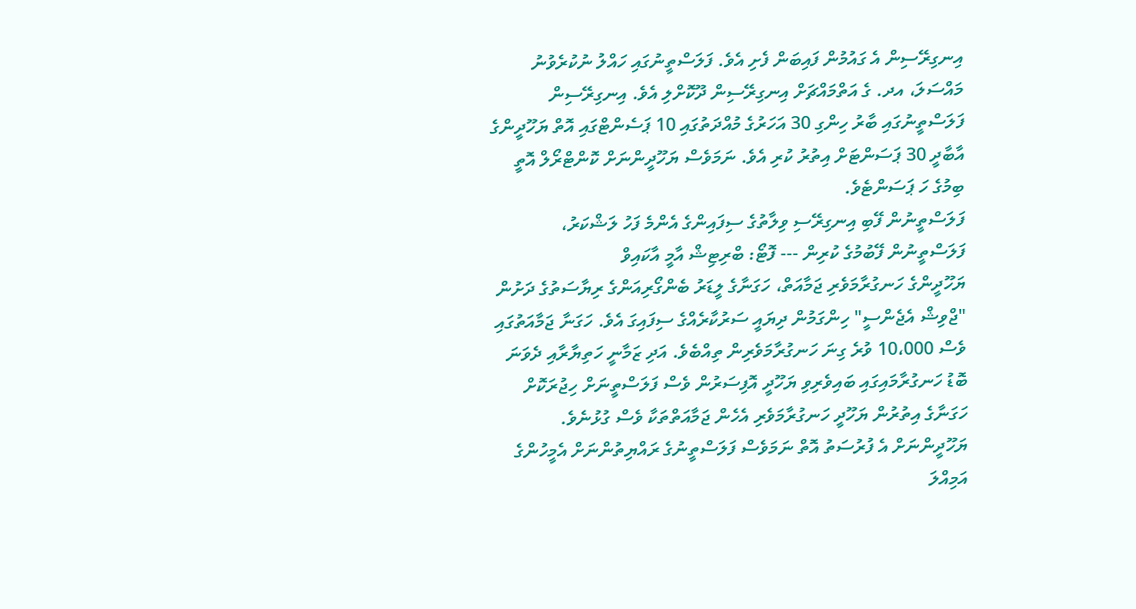އިނގިރޭސިން އެ ގައުމުން ފައިބަން ފެށި އެވެ. ފަލަސްތީނުގައި ހައްލު ނުކުރެވުނު މައްސަލަ، އދ. ގެ އަތްމައްޗަށް އިނގިރޭސިން ދޫކޮށްލި އެވެ. އިނގިރޭސިން ފަލަސްތީނުގައި ބާރު ހިންގި 30 އަހަރުގެ މުއްދަތުގައި 10 ޕަސެންޓްގައި އޮތް ޔަހޫދީންގެ އާބާދީ 30 ޕަސަންޓަށް އިތުރު ކުރި އެވެ. ނަމަވެސް ޔަހޫދީންނަށް ކޮންޓްރޯލް އޮތީ ބިމުގެ ހަ ޕަސަންޓެވެ.
ފަލަސްތީނުން ފޭބި އިނގިރޭސި ވިލާތުގެ ސިފައިންގެ އެންމެ ފަހު ލަޝްކަރު، ފަލަސްތީނުން ފޭބުމުގެ ކުރިން --- ފޮޓޯ: ބްރިޓިޝް އާމީ އާކައިވް
ޔަހޫދީންގެ ހަނގުރާމަވެރި ޖަމާއަތް، ހަގަނާގެ ލީޑަރު ބެންގޯރިއަންގެ ރިޔާސަތުގެ ދަށުން "ޖްވިޝް އެޖެންސީ" ހިންގަމުން ދިޔައީ ސަރުކާރެއްގެ ސިފައިގަ އެވެ. ހަގަނާ ޖަމާއަތުގައި ވެސް 10،000 ވުރެ ގިނަ ހަނގުރާމަވެރިން ތިއްބެވެ. އަދި ޒަމާނީ ހަތިޔާރާއި ދެވަނަ ބޮޑު ހަނގުރާމައިގައި ބައިވެރިވި ޔަހޫދީ އޮފިސަރުން ވެސް ފަލަސްތީނަށް ހިޖުރަކޮށް ހަގަނާގެ އިތުރުން ޔަހޫދީ ހަނގުރާމަވެރި އެހެން ޖަމާއަތްތަކާ ވެސް ގުޅުނެވެ.
ޔަހޫދީންނަށް އެ ފުރުސަތު އޮތް ނަމަވެސް ފަލަސްތީނުގެ ރައްޔިތުންނަށް އެމީހުންގެ އަމިއްލަ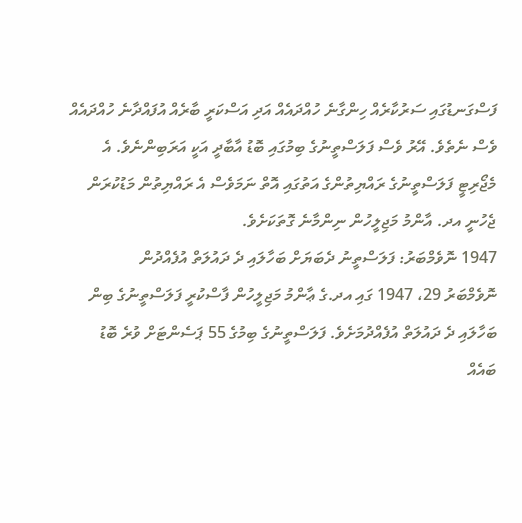ފަސްގަނޑުގައި ސަރުކާރެއް ހިންގާނެ ހުއްދައެއް އަދި އަސްކަރީ ބާރެއް އުފައްދާނެ ހުއްދައެއް ވެސް ނެތެވެ. އޭރު ވެސް ފަލަސްތީނުގެ ބިމުގައި ބޮޑު އާބާދީ އަކީ އަރަބިންނެވެ. އެ މެޖޯރިޓީ ފަލަސްތީނުގެ ރައްޔިތުންގެ އަތުގައި އޮތް ނަމަވެސް އެ ރައްޔިތުން މަޑުކުރަން ޖެހުނީ އދ. އާންމު މަޖިލީހުން ނިންމާނެ ގޮތަކަށެވެ.
1947 ނޮވެމްބަރު: ފަލަސްތީނު ދެބަޔަށް ބަހާލައި ދެ ދައުލަތް އުފެއްދުން
ނޮވެމްބަރު 29، 1947 ގައި އދ.ގެ ޢާންމު މަޖިލީހުން ފާސްކުރީ ފަލަސްތީނުގެ ބިން ބަހާލައި ދެ ދައުލަތް އުފެއްދުމަށެވެ. ފަލަސްތީނުގެ ބިމުގެ 55 ޕަސެންޓަށް ވުރެ ބޮޑު ބައެއް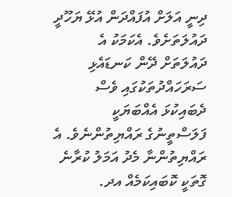ދިނީ އަލަށް އުފައްދަން އުޅޭ ޔަހޫދީ ދައުލަތަށެވެ. އެކަމަކު އެ ދައުލަތަށް ދޭން ކަނޑައެޅި ސަރަހައްދުތަކުގައި ވެސް ދެބައިކުޅަ އެއްބަޔަކީ ފަލަސްތީނުގެ ރައްޔިތުންނެވެ. އެ ރައްޔިތުންނާ މެދު އަމަލު ކުރާނެ ގޮތަކީ ކޮބައިކަމެއް އދ.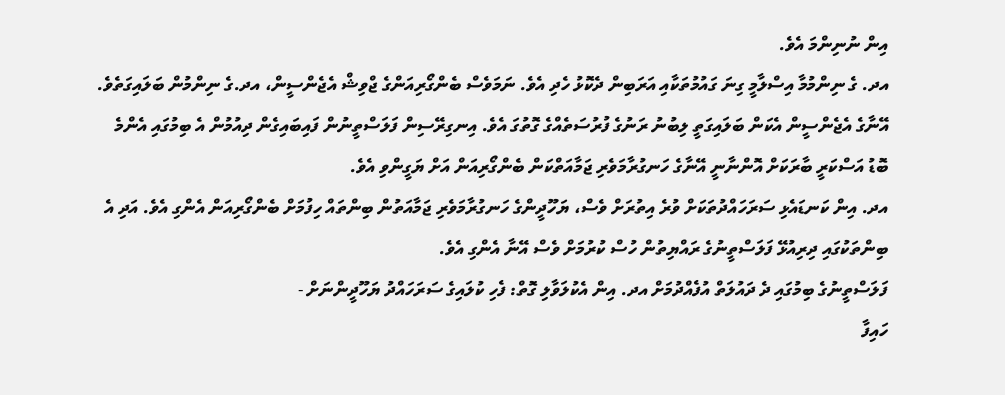އިން ނުނިންމަ އެވެ.
އދ. ގެ ނިންމުމާ އިސްލާމީ ގިނަ ގައުމުތަކާއި އަރަބިން ދެކޮޅު ހެދި އެވެ. ނަމަވެސް ބެންގޯރިއަންގެ ޖްވިޝް އެޖެންސީން، އދ.ގެ ނިންމުން ބަލައިގަތެވެ. އޭނާގެ އެޖެންސީން އެކަން ބަލައިގަތީ ލިބުނު ރަނުގެ ފުރުސަތެއްގެ ގޮތުގަ އެވެ. އިނގިރޭސިން ފަލަސްތީނުން ފައިބައިގެން ދިއުމުން އެ ބިމުގައި އެންމެ ބޮޑު އަސްކަރީ ބާރަކަށް އޮންނާނީ އޭނާގެ ހަނގުރާމަވެރި ޖަމާއަތްކަން ބެންގޯރިއަން އަށް ޔަގީންވި އެވެ.
އދ. އިން ކަނޑައެޅި ސަރަހައްދުތަކަށް ވުރެ އިތުރަށް ވެސް، ޔަހޫދީންގެ ހަނގުރާމަވެރި ޖަމާއަތުން ބިންތައް ހިފުމަށް ބެންގޯރިއަން އެންގި އެވެ. އަދި އެ ބިންތަކުގައި ދިރިއުޅޭ ފަލަސްތީނުގެ ރައްޔިތުން ހުސް ކުރުމަށް ވެސް އޭނާ އެންގި އެވެ.
ފަލަސްތީނުގެ ބިމުގައި ދެ ދައުލަތް އުފެއްދުމަށް އދ. އިން އެކުލަވާލި ގޮތް: ފެހި ކުލައިގެ ސަރަހައްދު ޔަހޫދީންނަށް -
ހައިފާ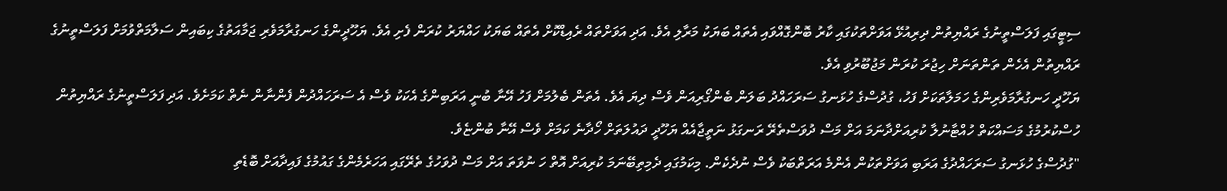ސިޓީގައި ފަލަސްތީނުގެ ރައްޔިތުން ދިރިއުޅޭ އަވަށްތަކުގައި ކާރު ބޮންގޮއްވައި އެތައް ބަޔަކު މަރާލި އެވެ. އަދި އަވަށްތައް ރެއިޑްކޮށް އެތައް ބަޔަކު ހައްޔަރު ކުރަން ފެށި އެވެ. ޔަހޫދީންގެ ހަނގުރާމަވެރި ޖަމާއަތުގެ ކިބައިން ސަލާމަތްވުމަށް ފަލަސްތީނުގެ ރައްޔިތުން އެހެން ތަންތަނަށް ހިޖުރަ ކުރަން މަޖުބޫރުވި އެވެ.
ޔަހޫދީ ހަނގުރާމަވެރިންގެ ހަމަލާތަކަށް ފަހު، ގުދުސްގެ ހުޅަނގު ސަރަހައްދު ބަލަން ބެންގޯރިއަން ވެސް ދިޔަ އެވެ. އެތަން ބެލުމަށް ފަހު އޭނާ ބުނީ އަރަބިންގެ އެކަކު ވެސް އެ ސަރަހައްދުން ފެންނާން ނެތް ކަމަށެވެ. އަދި ފަލަސްތީނުގެ ރައްޔިތުން ހުސްކުރުމުގެ މަސައްކަތް ހުއްޓާނުލާ ކުރިއަށްދާނަމަ އަށް މަސް ދުވަސްތެރޭ ރަނގަޅު ނަތީޖާއެއް ޔަހޫދީ ދައުލަތަށް ހޯދާނެ ކަމަށް ވެސް އޭނާ ބުންޏެވެ.
"ގުދުސްގެ ހުޅަނގު ސަރަހައްދުގެ އަރަބި އަވަށްތަކުން އެންމެ އަރަތްބަކު ވެސް ނުދެކެން. މިކަމުގައި ދެމިތިބޭނަމަ ކުރިއަށް އޮތް ހަ ނުވަތަ އަށް މަސް ދުވަހުގެ ތެރޭގައި އަހަރެމެންގެ ގައުމުގެ ފައިދާއަށް ބޮޑެތި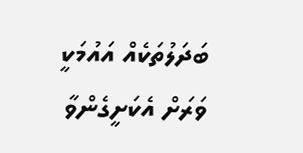ބަދަލުތަކެއް އައުމަކީ ވަރަށް އެކަށީގެންވާ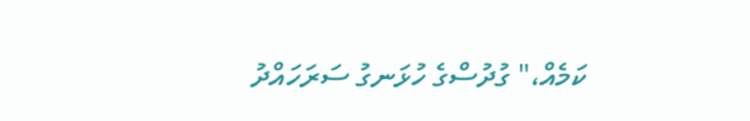ކަމެއް،" ގުދުސްގެ ހުޅަނގު ސަރަހައްދު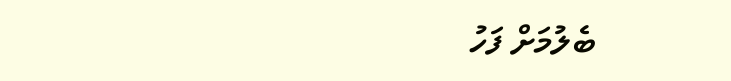ބެލުމަށް ފަހު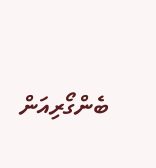ބެންގޯރިއަން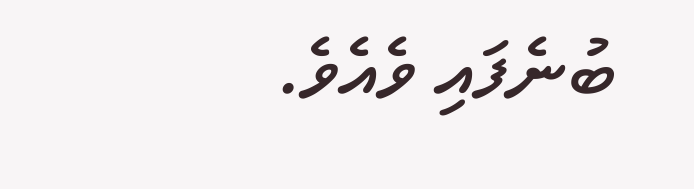ބުނެފައި ވެއެވެ.